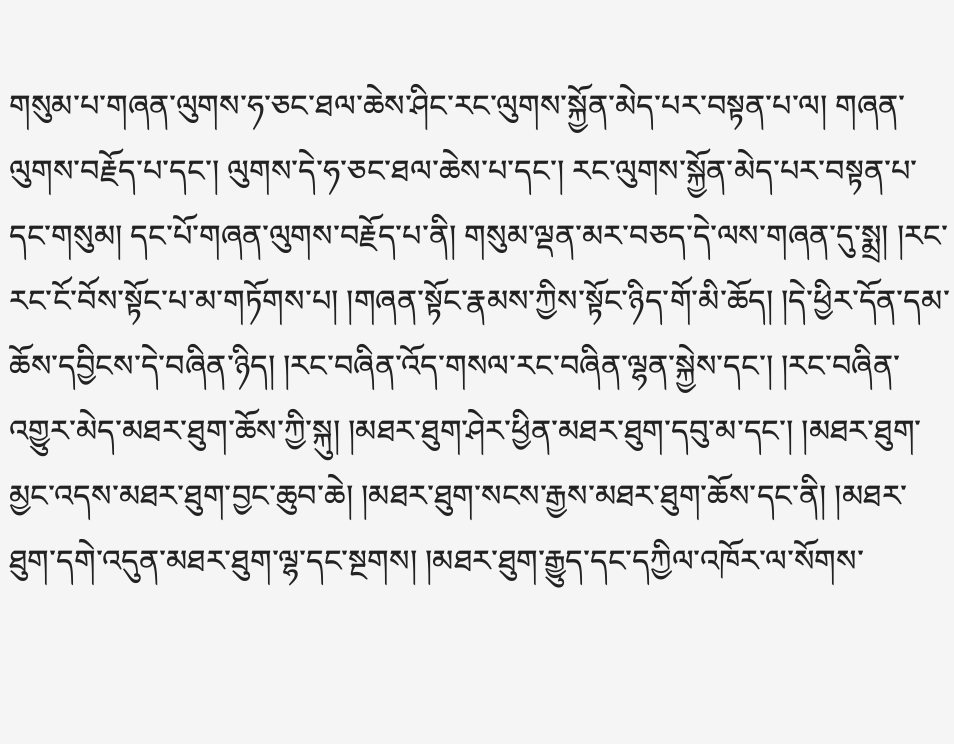གསུམ་པ་གཞན་ལུགས་ཧ་ཅང་ཐལ་ཆེས་ཤིང་རང་ལུགས་སྐྱོན་མེད་པར་བསྟན་པ་ལ། གཞན་ལུགས་བརྗོད་པ་དང་། ལུགས་དེ་ཧ་ཅང་ཐལ་ཆེས་པ་དང་། རང་ལུགས་སྐྱོན་མེད་པར་བསྟན་པ་དང་གསུམ། དང་པོ་གཞན་ལུགས་བརྗོད་པ་ནི། གསུམ་ལྡན་མར་བཅད་དེ་ལས་གཞན་དུ་སྨྲ། །རང་རང་ངོ་བོས་སྟོང་པ་མ་གཏོགས་པ། །གཞན་སྟོང་རྣམས་ཀྱིས་སྟོང་ཉིད་གོ་མི་ཆོད། །དེ་ཕྱིར་དོན་དམ་ཆོས་དབྱིངས་དེ་བཞིན་ཉིད། །རང་བཞིན་འོད་གསལ་རང་བཞིན་ལྷན་སྐྱེས་དང་། །རང་བཞིན་འགྱུར་མེད་མཐར་ཐུག་ཆོས་ཀྱི་སྐུ། །མཐར་ཐུག་ཤེར་ཕྱིན་མཐར་ཐུག་དབུ་མ་དང་། །མཐར་ཐུག་མྱང་འདས་མཐར་ཐུག་བྱང་ཆུབ་ཆེ། །མཐར་ཐུག་སངས་རྒྱས་མཐར་ཐུག་ཆོས་དང་ནི། །མཐར་ཐུག་དགེ་འདུན་མཐར་ཐུག་ལྷ་དང་སྔགས། །མཐར་ཐུག་རྒྱུད་དང་དཀྱིལ་འཁོར་ལ་སོགས་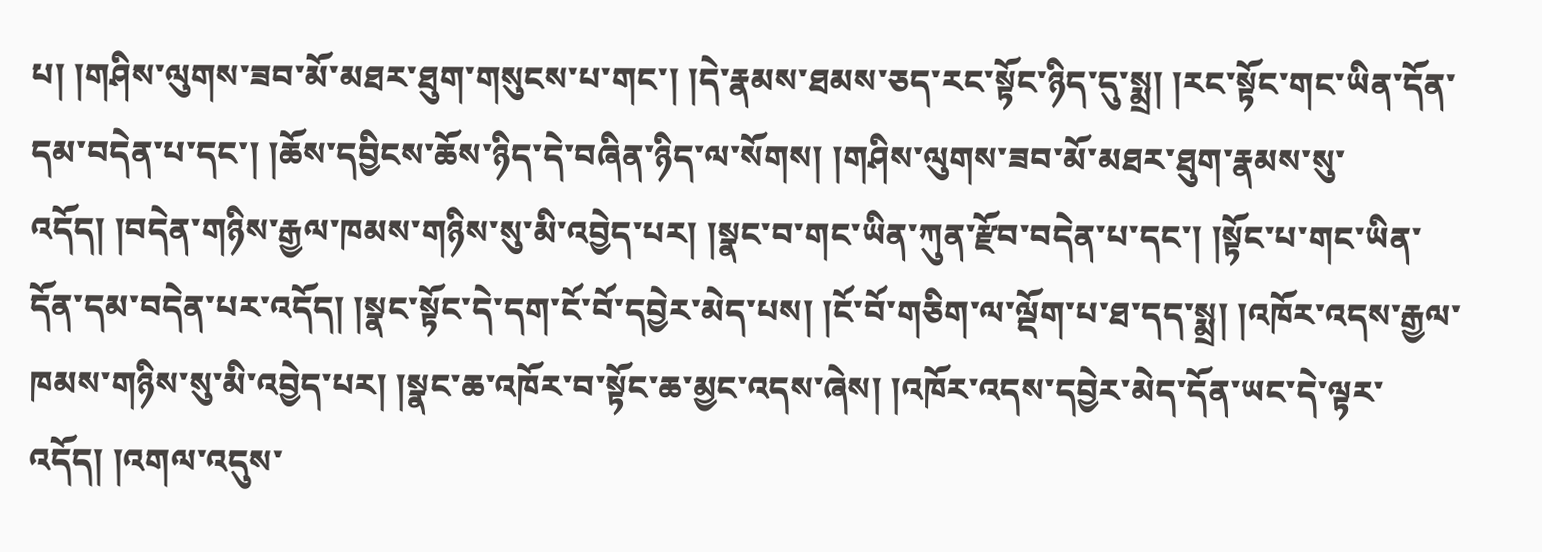པ། །གཤིས་ལུགས་ཟབ་མོ་མཐར་ཐུག་གསུངས་པ་གང་། །དེ་རྣམས་ཐམས་ཅད་རང་སྟོང་ཉིད་དུ་སྨྲ། །རང་སྟོང་གང་ཡིན་དོན་དམ་བདེན་པ་དང་། །ཆོས་དབྱིངས་ཆོས་ཉིད་དེ་བཞིན་ཉིད་ལ་སོགས། །གཤིས་ལུགས་ཟབ་མོ་མཐར་ཐུག་རྣམས་སུ་འདོད། །བདེན་གཉིས་རྒྱལ་ཁམས་གཉིས་སུ་མི་འབྱེད་པར། །སྣང་བ་གང་ཡིན་ཀུན་རྫོབ་བདེན་པ་དང་། །སྟོང་པ་གང་ཡིན་དོན་དམ་བདེན་པར་འདོད། །སྣང་སྟོང་དེ་དག་ངོ་བོ་དབྱེར་མེད་པས། །ངོ་བོ་གཅིག་ལ་ལྡོག་པ་ཐ་དད་སྨྲ། །འཁོར་འདས་རྒྱལ་ཁམས་གཉིས་སུ་མི་འབྱེད་པར། །སྣང་ཆ་འཁོར་བ་སྟོང་ཆ་མྱང་འདས་ཞེས། །འཁོར་འདས་དབྱེར་མེད་དོན་ཡང་དེ་ལྟར་འདོད། །འགལ་འདུས་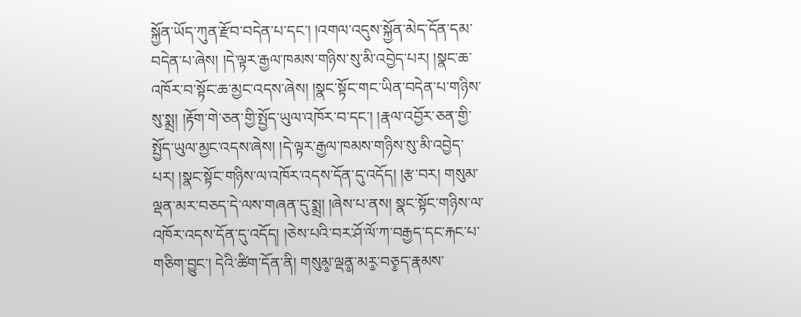སྐྱོན་ཡོད་ཀུན་རྫོབ་བདེན་པ་དང་། །འགལ་འདུས་སྐྱོན་མེད་དོན་དམ་བདེན་པ་ཞེས། །དེ་ལྟར་རྒྱལ་ཁམས་གཉིས་སུ་མི་འབྱེད་པར། །སྣང་ཆ་འཁོར་བ་སྟོང་ཆ་མྱང་འདས་ཞེས། །སྣང་སྟོང་གང་ཡིན་བདེན་པ་གཉིས་སུ་སྨྲ། །རྟོག་གེ་ཅན་གྱི་སྤྱོད་ཡུལ་འཁོར་བ་དང་། །རྣལ་འབྱོར་ཅན་གྱི་སྤྱོད་ཡུལ་མྱང་འདས་ཞེས། །དེ་ལྟར་རྒྱལ་ཁམས་གཉིས་སུ་མི་འབྱེད་པར། །སྣང་སྟོང་གཉིས་ལ་འཁོར་འདས་དོན་དུ་འདོད། །རྩ་བར། གསུམ་ལྡན་མར་བཅད་དེ་ལས་གཞན་དུ་སྨྲ། །ཞེས་པ་ནས། སྣང་སྟོང་གཉིས་ལ་འཁོར་འདས་དོན་དུ་འདོད། །ཅེས་པའི་བར་ཤོ་ལོ་ཀ་བརྒྱད་དང་རྐང་པ་གཅིག་བྱུང་། དེའི་ཚིག་དོན་ནི། གསུམ༵་ལྡན༵་མར༵་བཅ༵ད་རྣམས་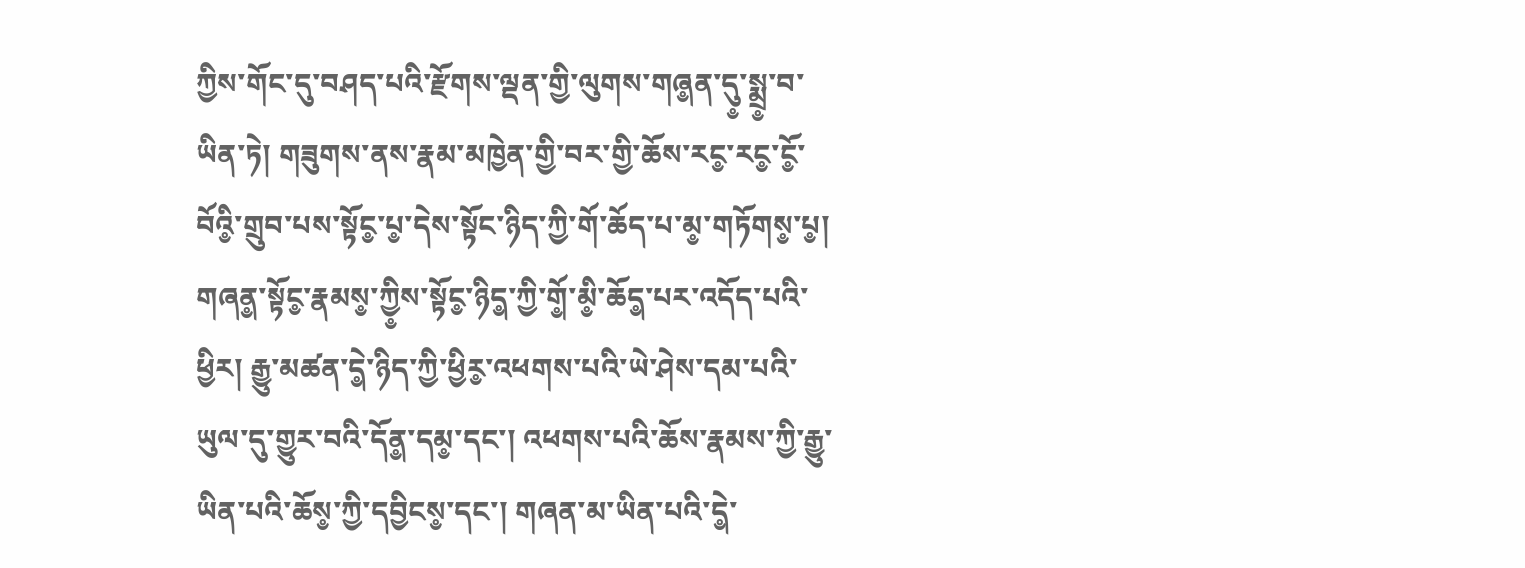ཀྱིས་གོང་དུ་བཤད་པའི་རྫོགས་ལྡན་གྱི་ལུགས་གཞ༵ན་དུ༵་སྨྲ༵་བ་ཡིན་ཏེ། གཟུགས་ནས་རྣམ་མཁྱེན་གྱི་བར་གྱི་ཆོས་རང༵་རང༵་ངོ༵་བོའི༵་གྲུབ་པས་སྟོང༵་པ༵་དེས་སྟོང་ཉིད་ཀྱི་གོ་ཆོད་པ་མ༵་གཏོགས༵་པ༵། གཞན༵་སྟོང༵་རྣམས༵་ཀྱི༵ས་སྟོང༵་ཉིད༵་ཀྱི་གོ༵་མི༵་ཆོད༵་པར་འདོད་པའི་ཕྱིར། རྒྱུ་མཚན་དེ༵་ཉིད་ཀྱི་ཕྱིར༵་འཕགས་པའི་ཡེ་ཤེས་དམ་པའི་ཡུལ་དུ་གྱུར་བའི་དོན༵་དམ༵་དང་། འཕགས་པའི་ཆོས་རྣམས་ཀྱི་རྒྱུ་ཡིན་པའི་ཆོས༵་ཀྱི་དབྱིངས༵་དང་། གཞན་མ་ཡིན་པའི་དེ༵་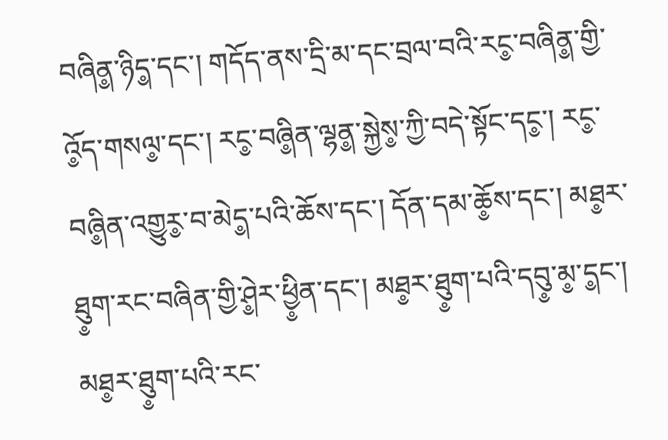བཞིན༵་ཉིད༵་དང་། གདོད་ནས་དྲི་མ་དང་བྲལ་བའི་རང༵་བཞིན༵་གྱི་འོ༵ད་གསལ༵་དང་། རང༵་བཞི༵ན་ལྷན༵་སྐྱེས༵་ཀྱི་བདེ་སྟོང་དང༵་། རང༵་བཞི༵ན་འགྱུར༵་བ་མེད༵་པའི་ཆོས་དང་། དོན་དམ་ཆོ༵ས་དང་། མཐ༵ར་ཐུ༵ག་རང་བཞིན་གྱི་ཤེ༵ར་ཕྱི༵ན་དང་། མཐ༵ར་ཐུ༵ག་པའི་དབུ༵་མ༵་ད༵ང་། མཐ༵ར་ཐུ༵ག་པའི་རང་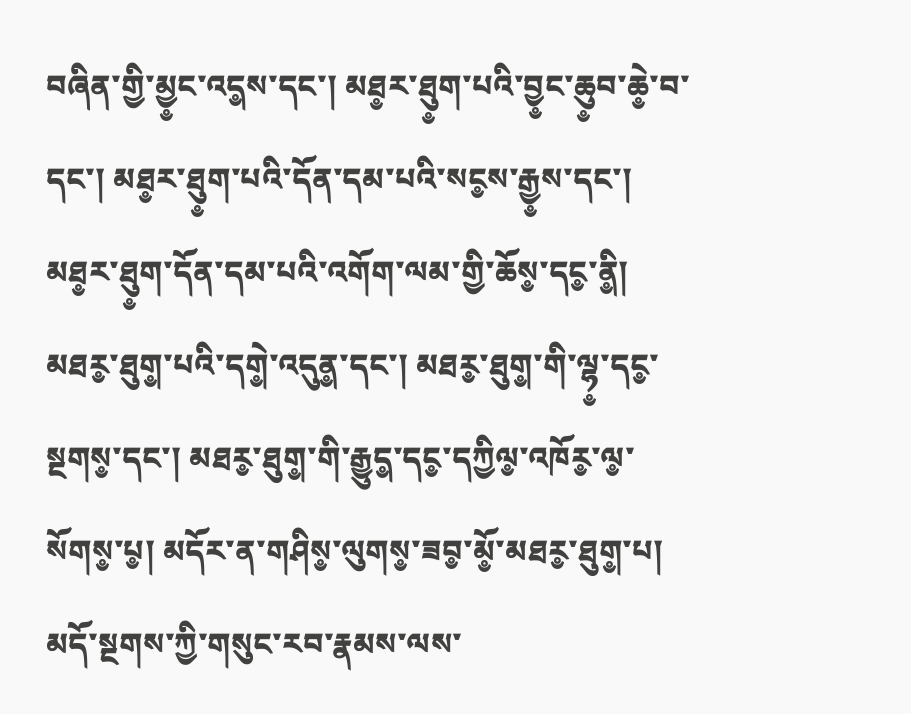བཞིན་གྱི་མྱ༵ང་འད༵ས་དང་། མཐ༵ར་ཐུ༵ག་པའི་བྱ༵ང་ཆུ༵བ་ཆེ༵་བ་དང་། མཐ༵ར་ཐུ༵ག་པའི་དོན་དམ་པའི་སང༵ས་རྒྱ༵ས་དང་། མཐ༵ར་ཐུ༵ག་དོན་དམ་པའི་འགོག་ལམ་གྱི་ཆོས༵་དང༵་ནི༵། མཐར༵་ཐུག༵་པའི་དགེ༵་འདུན༵་དང་། མཐར༵་ཐུག༵་གི་ལྷ༵་དང༵་སྔགས༵་དང་། མཐར༵་ཐུག༵་གི་རྒྱུད༵་དང༵་དཀྱིལ༵་འཁོར༵་ལ༵་སོགས༵་པ༵། མདོར་ན་གཤིས༵་ལུགས༵་ཟབ༵་མོ༵་མཐར༵་ཐུག༵་པ། མདོ་སྔགས་ཀྱི་གསུང་རབ་རྣམས་ལས་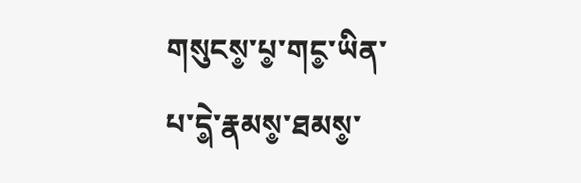གསུངས༵་པ༵་གང༵་ཡིན་པ་དེ༵་རྣམས༵་ཐམས༵་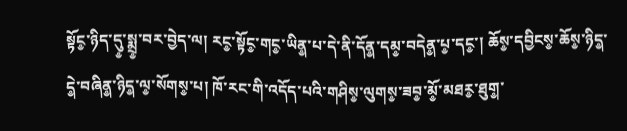སྟོང༵་ཉིད་དུ༵་སྨྲ༵་བར་བྱེད་ལ། རང༵་སྟོང༵་གང༵་ཡིན༵་པ་དེ་ནི་དོན༵་དམ༵་བདེན༵་པ༵་དང༵་། ཆོས༵་དབྱིངས༵་ཆོས༵་ཉིད༵་དེ༵་བཞིན༵་ཉིད༵་ལ༵་སོགས༵་པ། ཁོ་རང་གི་འདོད་པའི་གཤིས༵་ལུགས༵་ཟབ༵་མོ༵་མཐར༵་ཐུག༵་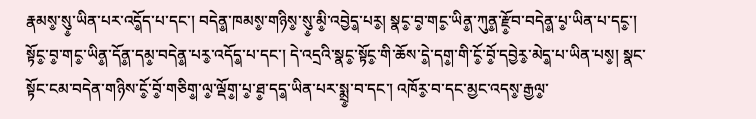རྣམས༵་སུ༵་ཡིན་པར་འདོ༵ད་པ་དང་། བདེན༵་ཁམས༵་གཉིས༵་སུ༵་མི༵་འབྱེད༵་པར༵། སྣང༵་བ༵་གང༵་ཡིན༵་ཀུན༵་རྫོ༵བ་བདེན༵་པ༵་ཡིན་པ་དང༵་། སྟོང༵་བ༵་གང༵་ཡིན༵་དོན༵་དམ༵་བདེན༵་པར༵་འདོད༵་པ་དང་། དེ་འདྲའི་སྣང༵་སྟོང༵་གི་ཆོས་དེ༵་དག༵་གི་ངོ༵་བོ༵་དབྱེར༵་མེད༵་པ་ཡིན་པས༵། སྣང་སྟོང་ངམ་བདེན་གཉིས་ངོ༵་བོ༵་གཅིག༵་ལ༵་ལྡོག༵་པ༵་ཐ༵་དད༵་ཡིན་པར་སྨྲ༵་བ་དང་། འཁོར༵་བ་དང་མྱང་འདས༵་རྒྱལ༵་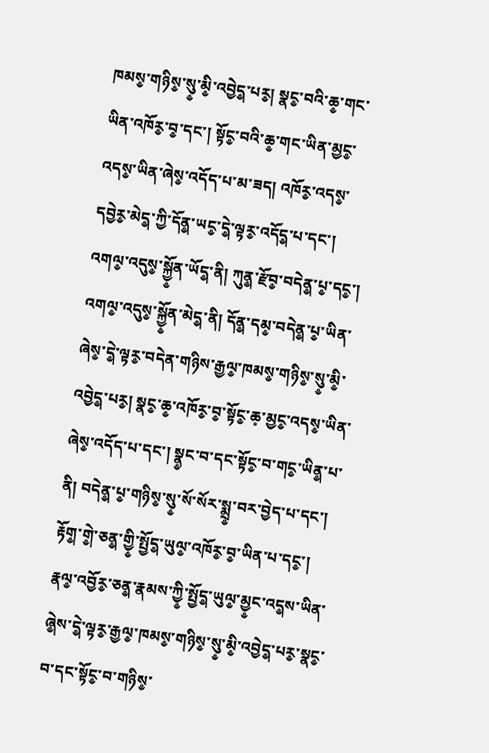ཁམས༵་གཉིས༵་སུ༵་མི༵་འབྱེད༵་པར༵། སྣང༵་བའི་ཆ༵་གང་ཡིན་འཁོར༵་བ༵་དང་། སྟོང༵་བའི་ཆ༵་གང་ཡིན་མྱང༵་འདས༵་ཡིན་ཞེས༵་འདོད་པ་མ་ཟད། འཁོར༵་འདས༵་དབྱེར༵་མེད༵་ཀྱི་དོན༵་ཡང༵་དེ༵་ལྟར༵་འདོད༵་པ་དང་། འགལ༵་འདུས༵་སྐྱོ༵ན་ཡོད༵་ནི། ཀུན༵་རྫོབ༵་བདེན༵་པ༵་དང༵་། འགལ༵་འདུས༵་སྐྱོ༵ན་མེད༵་ནི། དོན༵་དམ༵་བདེན༵་པ༵་ཡིན་ཞེས༵་དེ༵་ལྟར༵་བདེན་གཉིས་རྒྱལ༵་ཁམས༵་གཉིས༵་སུ༵་མི༵་འབྱེད༵་པར༵། སྣང༵་ཆ༵་འཁོར༵་བ༵་སྟོང༵་ཆ༷་མྱང༵་འདས༵་ཡིན་ཞེས༵་འདོད་པ་དང་། སྣ༵ང་བ་དང་སྟོང༵་བ་གང༵་ཡིན༵་པ་ནི། བདེན༵་པ༵་གཉིས༵་སུ༵་སོ་སོར་སྨྲ༵་བར་བྱེད་པ་དང་། རྟོག༵་གེ༵་ཅན༵་གྱི༵་སྤྱོད༵་ཡུལ༵་འཁོར༵་བ༵་ཡིན་པ་དང༵་། རྣལ༵་འབྱོར༵་ཅན༵་རྣམས་ཀྱི༵་སྤྱོད༵་ཡུལ༵་མྱ༵ང་འད༵ས་ཡིན་ཞེ༵ས་དེ༵་ལྟར༵་རྒྱལ༵་ཁམས༵་གཉིས༵་སུ༵་མི༵་འབྱེད༵་པར༵་སྣང༵་བ་དང་སྟོང༵་བ་གཉིས༵་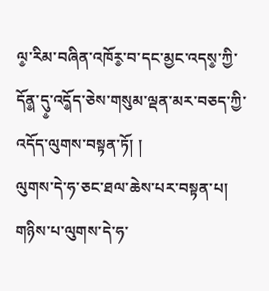ལ༵་རིམ་བཞིན་འཁོར༵་བ་དང་མྱང་འདས༵་ཀྱི་དོན༵་དུ༵་འདོ༵ད་ཅེས་གསུམ་ལྡན་མར་བཅད་ཀྱི་འདོད་ལུགས་བསྟན་ཏོ། །
ལུགས་དེ་ཧ་ཅང་ཐལ་ཆེས་པར་བསྟན་པ།
གཉིས་པ་ལུགས་དེ་ཧ་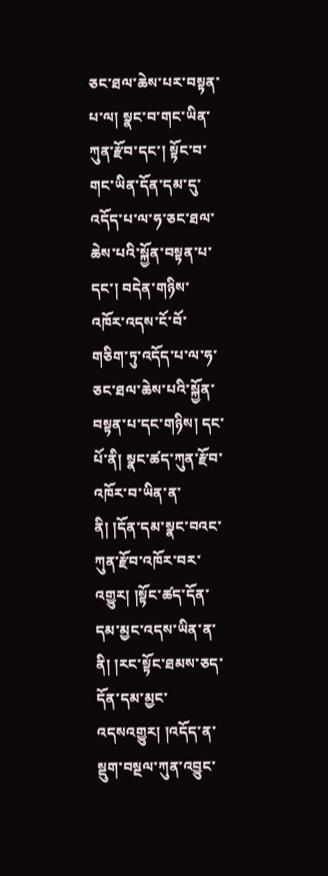ཅང་ཐལ་ཆེས་པར་བསྟན་པ་ལ། སྣང་བ་གང་ཡིན་ཀུན་རྫོབ་དང་། སྟོང་བ་གང་ཡིན་དོན་དམ་དུ་འདོད་པ་ལ་ཧ་ཅང་ཐལ་ཆེས་པའི་སྐྱོན་བསྟན་པ་དང་། བདེན་གཉིས་འཁོར་འདས་ངོ་བོ་གཅིག་ཏུ་འདོད་པ་ལ་ཧ་ཅང་ཐལ་ཆེས་པའི་སྐྱོན་བསྟན་པ་དང་གཉིས། དང་པོ་ནི། སྣང་ཚད་ཀུན་རྫོབ་འཁོར་བ་ཡིན་ན་ནི། །དོན་དམ་སྣང་བའང་ཀུན་རྫོབ་འཁོར་བར་འགྱུར། །སྟོང་ཚད་དོན་དམ་མྱང་འདས་ཡིན་ན་ནི། །རང་སྟོང་ཐམས་ཅད་དོན་དམ་མྱང་འདསའགྱུར། །འདོད་ན་སྡུག་བསྔལ་ཀུན་འབྱུང་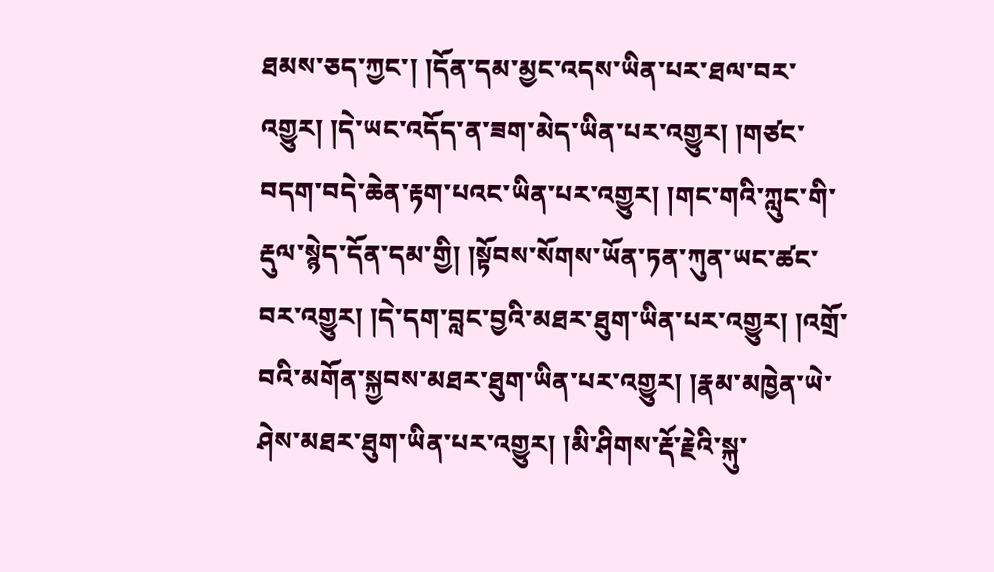ཐམས་ཅད་ཀྱང་། །དོན་དམ་མྱང་འདས་ཡིན་པར་ཐལ་བར་འགྱུར། །དེ་ཡང་འདོད་ན་ཟག་མེད་ཡིན་པར་འགྱུར། །གཙང་བདག་བདེ་ཆེན་རྟག་པའང་ཡིན་པར་འགྱུར། །གང་གའི་ཀླུང་གི་རྡུལ་སྙེད་དོན་དམ་གྱི། །སྟོབས་སོགས་ཡོན་ཏན་ཀུན་ཡང་ཚང་བར་འགྱུར། །དེ་དག་བླང་བྱའི་མཐར་ཐུག་ཡིན་པར་འགྱུར། །འགྲོ་བའི་མགོན་སྐྱབས་མཐར་ཐུག་ཡིན་པར་འགྱུར། །རྣམ་མཁྱེན་ཡེ་ཤེས་མཐར་ཐུག་ཡིན་པར་འགྱུར། །མི་ཤིགས་རྡོ་རྗེའི་སྐུ་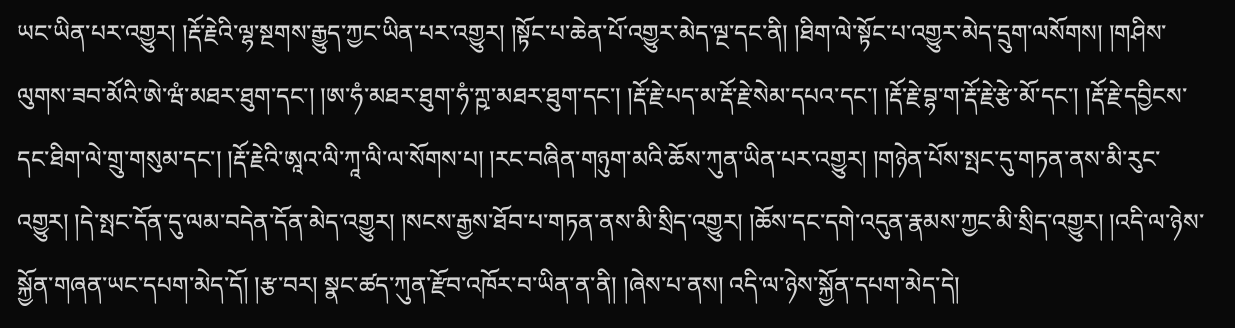ཡང་ཡིན་པར་འགྱུར། །རྡོ་རྗེའི་ལྷ་སྔགས་རྒྱུད་ཀྱང་ཡིན་པར་འགྱུར། །སྟོང་པ་ཆེན་པོ་འགྱུར་མེད་ལྔ་དང་ནི། །ཐིག་ལེ་སྟོང་པ་འགྱུར་མེད་དྲུག་ལསོགས། །གཤིས་ལུགས་ཟབ་མོའི་ཨེ་ཝཾ་མཐར་ཐུག་དང་། །ཨ་ཧཾ་མཐར་ཐུག་ཧཾ་ཀྵ་མཐར་ཐུག་དང་། །རྡོ་རྗེ་པད་མ་རྡོ་རྗེ་སེམ་དཔའ་དང་། །རྡོ་རྗེ་བྷ་ག་རྡོ་རྗེ་རྩེ་མོ་དང་། །རྡོ་རྗེ་དབྱིངས་དང་ཐིག་ལེ་གྲུ་གསུམ་དང་། །རྡོ་རྗེའི་ཨཱའ་ལི་ཀཱ་ལི་ལ་སོགས་པ། །རང་བཞིན་གཉུག་མའི་ཆོས་ཀུན་ཡིན་པར་འགྱུར། །གཉེན་པོས་སྤང་དུ་གཏན་ནས་མི་རུང་འགྱུར། །དེ་སྤང་དོན་དུ་ལམ་བདེན་དོན་མེད་འགྱུར། །སངས་རྒྱས་ཐོབ་པ་གཏན་ནས་མི་སྲིད་འགྱུར། །ཆོས་དང་དགེ་འདུན་རྣམས་ཀྱང་མི་སྲིད་འགྱུར། །འདི་ལ་ཉེས་སྐྱོན་གཞན་ཡང་དཔག་མེད་དོ། །རྩ་བར། སྣང་ཚད་ཀུན་རྫོབ་འཁོར་བ་ཡིན་ན་ནི། །ཞེས་པ་ནས། འདི་ལ་ཉེས་སྐྱོན་དཔག་མེད་དེ།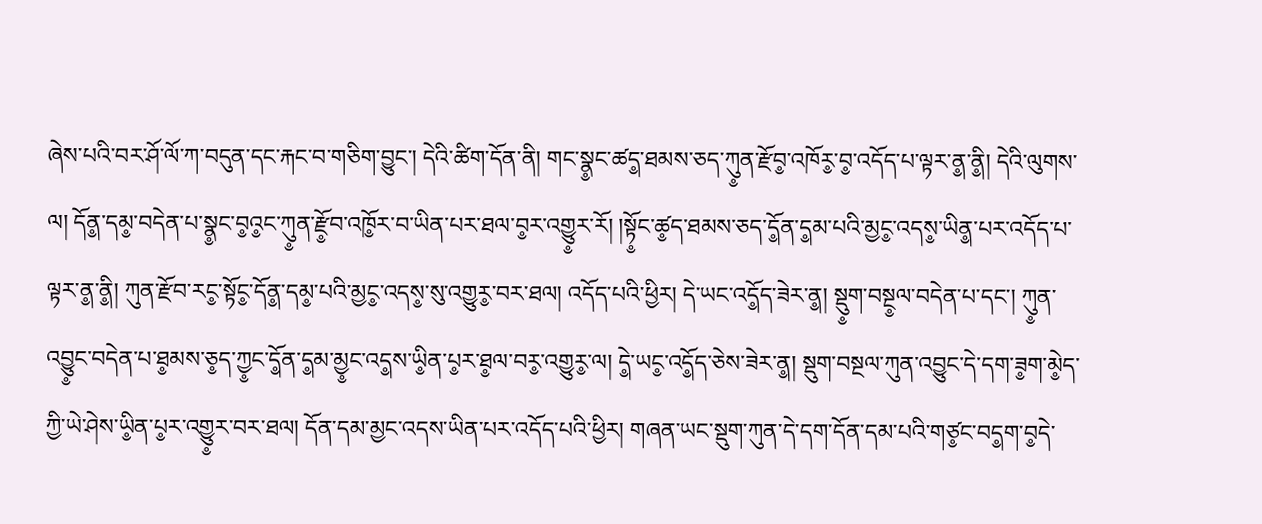ཞེས་པའི་བར་ཤོ་ལོ་ཀ་བདུན་དང་རྐང་བ་གཅིག་བྱུང་། དེའི་ཚིག་དོན་ནི། གང་སྣ༵ང་ཚད༵་ཐམས་ཅད་ཀུ༵ན་རྫོབ༵་འཁོར༵་བ༵་འདོད་པ་ལྟར་ན༵་ནི༵། དེའི་ལུགས་ལ། དོན༵་དམ༵་བདེན་པ་སྣ༵ང་བ༵འ༵ང་ཀུ༵ན་རྫོ༵བ་འཁོ༵ར་བ་ཡིན་པར་ཐལ་བ༵ར་འགྱུ༵ར་རོ། །སྟོ༵ང་ཚ༵ད་ཐམས་ཅད་དོ༵ན་ད༵མ་པའི་མྱང༵་འདས༵་ཡིན༵་པར་འདོད་པ་ལྟར་ན༵་ནི༵། ཀུན་རྫོབ་རང༵་སྟོང༵་དོན༵་དམ༵་པའི་མྱང༵་འདས༵་སུ་འགྱུར༵་བར་ཐལ། འདོད་པའི་ཕྱིར། དེ་ཡང་འདོ༵ད་ཟེར་ན༵། སྡུ༵ག་བསྔ༵ལ་བདེན་པ་དང་། ཀུ༵ན་འབྱུ༵ང་བདེན་པ་ཐ༵མས་ཅ༵ད་ཀྱ༵ང་དོ༵ན་ད༵མ་མྱ༵ང་འད༵ས་ཡི༵ན་པ༵ར་ཐ༵ལ་བར༵་འགྱུར༵་ལ། དེ༵་ཡང༵་འདོ༵ད་ཅེས་ཟེར་ན༵། སྡུག་བསྔལ་ཀུན་འབྱུང་དེ་དག་ཟ༵ག་མེ༵ད་ཀྱི་ཡེ་ཤེས་ཡི༵ན་པ༵ར་འགྱུ༵ར་བར་ཐལ། དོན་དམ་མྱང་འདས་ཡིན་པར་འདོད་པའི་ཕྱིར། གཞན་ཡང་སྡུག་ཀུན་དེ་དག་དོན་དམ་པའི་གཙ༵ང་བད༵ག་བ༵དེ་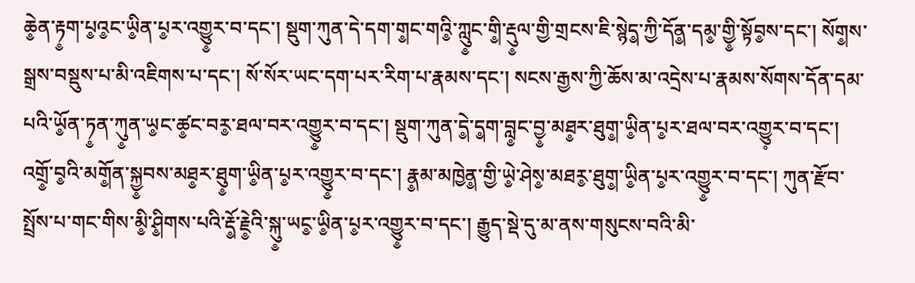ཆེ༵ན་རྟ༵ག་པ༵འ༵ང་ཡི༵ན་པ༵ར་འགྱུ༵ར་བ་དང་། སྡུག་ཀུན་དེ་དག་ག༵ང་གའི༵་ཀླུ༵ང་གི༵་རྡུ༵ལ་གྱི་གྲངས་ཇི་སྙེད༵་ཀྱི་དོན༵་དམ༵་གྱི༵་སྟོབ༵ས་དང་། སོག༵ས་སྒྲས་བསྡུས་པ་མི་འཇིགས་པ་དང་། སོ་སོར་ཡང་དག་པར་རིག་པ་རྣམས་དང་། སངས་རྒྱས་ཀྱི་ཆོས་མ་འདྲེས་པ་རྣམས་སོགས་དོན་དམ་པའི་ཡོ༵ན་ཏ༵ན་ཀུ༵ན་ཡ༵ང་ཚ༵ང་བར༵་ཐལ་བར་འགྱུ༵ར་བ་དང་། སྡུག་ཀུན་དེ༵་ད༵ག་བླ༵ང་བྱ༵་མཐ༵ར་ཐུག༵་ཡི༵ན་པ༵ར་ཐལ་བར་འགྱུ༷ར་བ་དང་། འགྲོ༵་བ༵འི་མགོ༵ན་སྐྱ༵བས་མཐ༵ར་ཐུ༵ག་ཡི༵ན་པ༵ར་འགྱུ༵ར་བ་དང་། རྣ༵མ་མཁྱེན༵་གྱི་ཡེ༵་ཤེས༵་མཐར༵་ཐུག༵་ཡི༵ན་པ༵ར་འགྱུ༵ར་བ་དང་། ཀུན་རྫོབ་སྤྲོས་པ་གང་གིས་མི༵་ཤི༵གས་པའི་རྡོ༵་རྗེ༵འི་སྐུ༵་ཡང༵་ཡི༵ན་པ༵ར་འགྱུ༵ར་བ་དང་། རྒྱུད་སྡེ་དུ་མ་ནས་གསུངས་བའི་མི་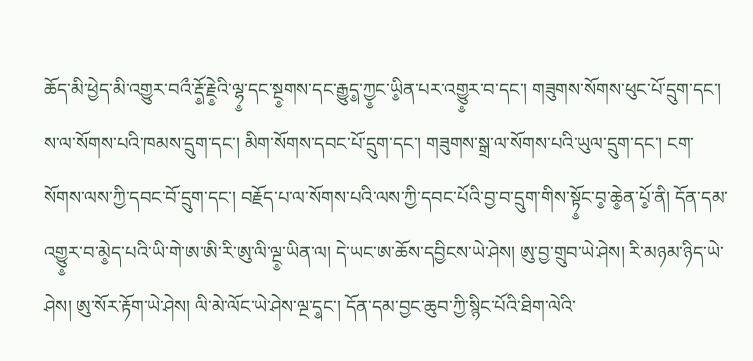ཆོད་མི་ཕྱེད་མི་འགྱུར་བའྀ་རྡོ༵་རྗེ༵འི་ལྷ༵་དང་སྔ༵གས་དང་རྒྱུད༵་ཀྱ༵ང་ཡི༵ན་པར་འགྱུ༵ར་བ་དང་། གཟུགས་སོགས་ཕུང་པོ་དྲུག་དང་། ས་ལ་སོགས་པའི་ཁམས་དྲུག་དང་། མིག་སོགས་དབང་པོ་དྲུག་དང་། གཟུགས་སྒྲ་ལ་སོགས་པའི་ཡུལ་དྲུག་དང་། ངག་སོགས་ལས་ཀྱི་དབང་བོ་དྲུག་དང་། བརྗོད་པ་ལ་སོགས་པའི་ལས་ཀྱི་དབང་པོའི་བྱ་བ་དྲུག་གིས་སྟོ༵ང་བ༵་ཆེ༵ན་པོ༵་ནི། དོན་དམ་འགྱུ༵ར་བ་མེ༵ད་པའི་ཡི་གེ་ཨ་ཨི་རི་ཨུ་ལི་ལྔ༵་ཡིན་ལ། དེ་ཡང་ཨ་ཆོས་དབྱིངས་ཡེ་ཤེས། ཨུ་བྱ་གྲུབ་ཡེ་ཤེས། རི་མཉམ་ཉིད་ཡེ་ཤེས། ཨུ་སོར་རྟོག་ཡེ་ཤེས། ལི་མེ་ལོང་ཡེ་ཤེས་ལྔ་ད༵ང་། དོན་དམ་བྱང་ཆུབ་ཀྱི་སྙིང་པོའི་ཐིག་ལེའི་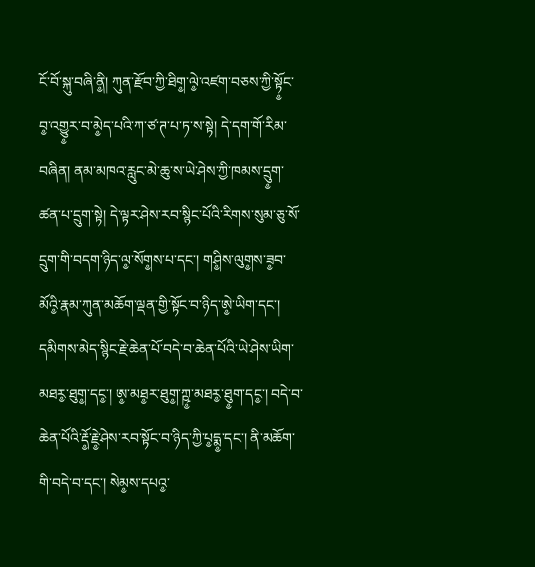ངོ་བོ་སྐུ་བཞི་ནི༵། ཀུན་རྫོབ་ཀྱི་ཐིག༵་ལེ༵་འཛག་བཅས་ཀྱི་སྟོ༵ང་བ༵་འགྱུ༵ར་བ་མེ༵ད་པའི་ཀ་ཙ་ཊ་པ་ཏ་ས་སྟེ། དེ་དག་གོ་རིམ་བཞིན། ནམ་མཁའ་རླུང་མེ་ཆུ་ས་ཡེ་ཤེས་ཀྱི་ཁམས་དྲུ༵ག་ཚན་པ་དྲུག་སྟེ། དེ་ལྟར་ཤེས་རབ་སྙིང་པོའི་རིགས་སུམ་ཅུ་སོ་དྲུག་གི་བདག་ཉིད་ལ༵་སོག༵ས་པ་དང་། གཤི༵ས་ལུག༵ས་ཟ༵བ་མོའི༵་རྣམ་ཀུན་མཆོག་ལྡན་གྱི་སྟོང་བ་ཉིད་ཨེ༵་ཡིག་དང་། དམིགས་མེད་སྙིང་རྗེ་ཆེན་པོ་བདེ་བ་ཆེན་པོའི་ཡེ་ཤེས་ཡིག་མཐར༵་ཐུག༵་དང༵་། ཨ༵་མཐ༵ར་ཐུག༵་ཀྵ༵་མཐར༵་ཐུ༵ག་དང༵་། བདེ་བ་ཆེན་པོའི་རྡོ༵་རྗེ༵་ཤེས་རབ་སྟོང་བ་ཉིད་ཀྱི་པ༵དྨ༵་དང་། ནི་མཆོག་གི་བདེ་བ་དང་། སེམ༵ས་དཔའ༵་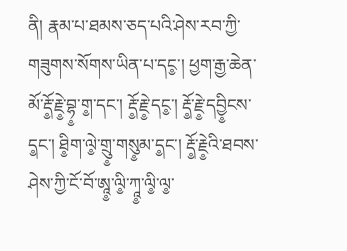ནི། རྣམ་པ་ཐམས་ཅད་པའི་ཤེས་རབ་ཀྱི་གཟུགས་སོགས་ཡིན་པ་དང༵་། ཕྱག་རྒྱ་ཆེན་མོ་རྡོ༵་རྗེ༵་བྷ༵་ག༵་དང་། རྡོ༵་རྗེ༵་དང༵་། རྡོ༵་རྗེ༵་དབྱི༵ངས་ད༵ང་། ཐི༵ག་ལེ༵་གྲུ༵་གསུ༵མ་ད༵ང་། རྡོ༵་རྗེ༵འི་ཐབས་ཤེས་ཀྱི་ངོ་བོ་ཨཱ༵་ལི༵་ཀཱ༵་ལི༵་ལ༵་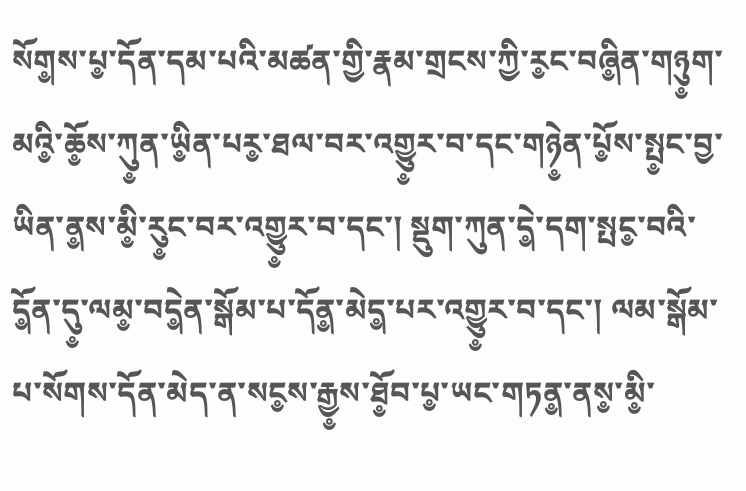སོག༵ས་པ༵་དོན་དམ་པའི་མཚན་གྱི་རྣམ་གྲངས་ཀྱི་ར༵ང་བཞི༵ན་གཉུ༵ག་མའི༵་ཆོ༵ས་ཀུ༵ན་ཡི༵ན་པར༵་ཐལ་བར་འགྱུ༵ར་བ་དང་གཉེ༵ན་པོ༵ས་སྤ༵ང་བྱ་ཡིན་ན༵ས་མི༵་རུ༵ང་བར་འགྱུ༵ར་བ་དང་། སྡུག་ཀུན་དེ༵་དག་སྤང༵་བའི་དོ༵ན་དུ༵་ལམ༵་བདེ༵ན་སྒོམ་པ་དོན༵་མེད༵་པར་འགྱུ༵ར་བ་དང་། ལམ་སྒོམ་པ་སོགས་དོན་མེད་ན་སང༵ས་རྒྱ༵ས་ཐོ༵བ་པ༵་ཡང་གཏན༵་ནས༵་མི༵་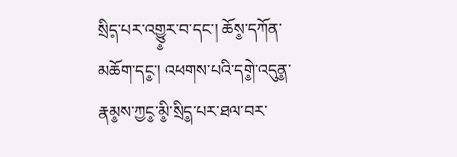སྲིད༷་པར་འགྱུ༵ར་བ་དང་། ཆོས༵་དཀོན་མཆོག་དང༵་། འཕགས་པའི་དགེ༵་འདུན༵་རྣམ༵ས་ཀྱང༵་མི༵་སྲིད༵་པར་ཐལ་བར་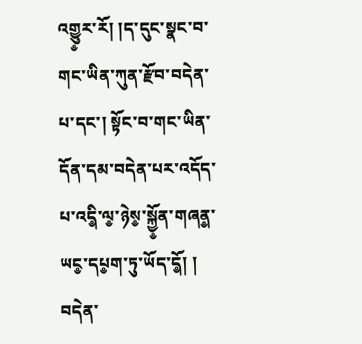འགྱུ༵ར་རོ། །ད་དུང་སྣང་བ་གང་ཡིན་ཀུན་རྫོབ་བདེན་པ་དང་། སྟོང་བ་གང་ཡིན་དོན་དམ་བདེན་པར་འདོད་པ་འདི༵་ལ༵་ཉེས༵་སྐྱོ༵ན་གཞན༵་ཡང༵་དཔ༵ག་ཏུ་ཡོད་དོ༵། །
བདེན་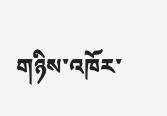གཉིས་འཁོར་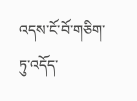འདས་ངོ་བོ་གཅིག་ཏུ་འདོད་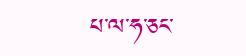པ་ལ་ཧ་ཅང་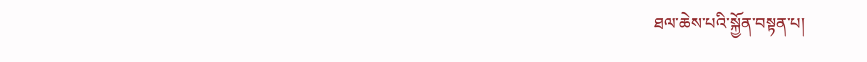ཐལ་ཆེས་པའི་སྐྱོན་བསྟན་པ།